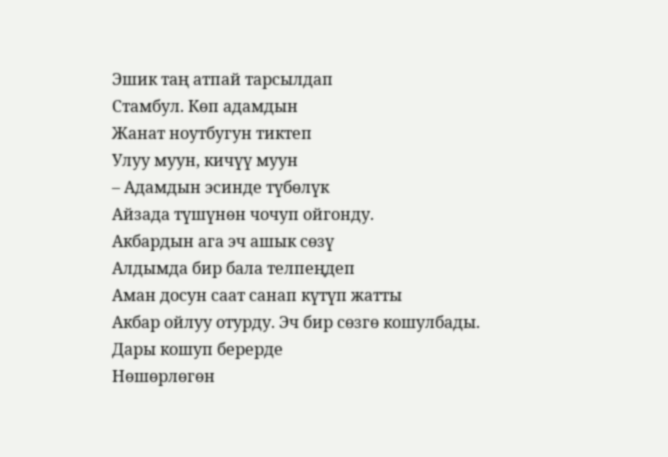Эшик таң атпай тарсылдап
Стамбул. Көп адамдын
Жанат ноутбугун тиктеп
Улуу муун, кичүү муун
– Адамдын эсинде түбөлүк
Айзада түшүнөн чочуп ойгонду.
Акбардын ага эч ашык сөзү
Алдымда бир бала телпеңдеп
Аман досун саат санап күтүп жатты
Акбар ойлуу отурду. Эч бир сөзгө кошулбады.
Дары кошуп берерде
Нөшөрлөгөн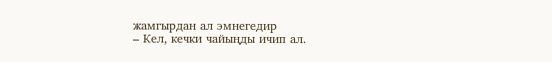жамгырдан ал эмнегедир
– Кел, кечки чайыңды ичип ал.